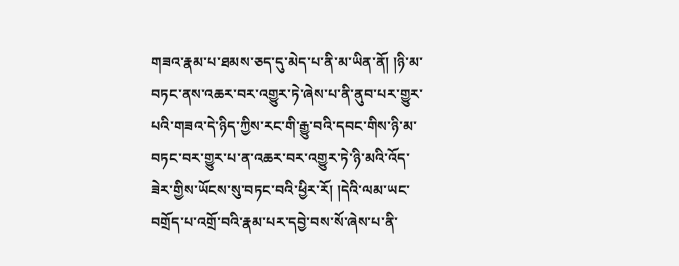གཟའ་རྣམ་པ་ཐམས་ཅད་དུ་མེད་པ་ནི་མ་ཡིན་ནོ། །ཉི་མ་བཏང་ནས་འཆར་བར་འགྱུར་ཏེ་ཞེས་པ་ནི་ནུབ་པར་གྱུར་པའི་གཟའ་དེ་ཉིད་ཀྱིས་རང་གི་རྒྱུ་བའི་དབང་གིས་ཉི་མ་བཏང་བར་གྱུར་པ་ན་འཆར་བར་འགྱུར་ཏེ་ཉི་མའི་འོད་ཟེར་གྱིས་ཡོངས་སུ་བཏང་བའི་ཕྱིར་རོ། །དེའི་ལམ་ཡང་བགྲོད་པ་འགྲོ་བའི་རྣམ་པར་དབྱེ་བས་སོ་ཞེས་པ་ནི་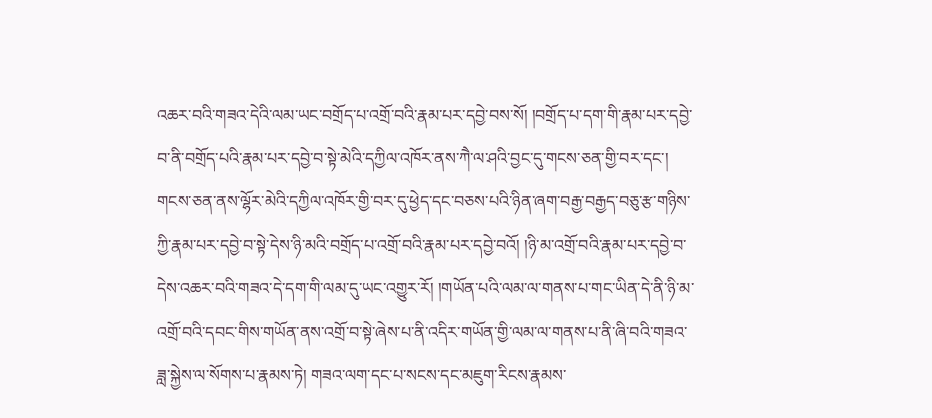འཆར་བའི་གཟའ་དེའི་ལམ་ཡང་བགྲོད་པ་འགྲོ་བའི་རྣམ་པར་དབྱེ་བས་སོ། །བགྲོད་པ་དག་གི་རྣམ་པར་དབྱེ་བ་ནི་བགྲོད་པའི་རྣམ་པར་དབྱེ་བ་སྟེ་མེའི་དཀྱིལ་འཁོར་ནས་ཀཻ་ལ་ཤའི་བྱང་དུ་གངས་ཅན་གྱི་བར་དང་། གངས་ཅན་ནས་ལྷོར་མེའི་དཀྱིལ་འཁོར་གྱི་བར་དུ་ཕྱེད་དང་བཅས་པའི་ཉིན་ཞག་བརྒྱ་བརྒྱད་བཅུ་རྩ་གཉིས་ཀྱི་རྣམ་པར་དབྱེ་བ་སྟེ་དེས་ཉི་མའི་བགྲོད་པ་འགྲོ་བའི་རྣམ་པར་དབྱེ་བའོ། །ཉི་མ་འགྲོ་བའི་རྣམ་པར་དབྱེ་བ་དེས་འཆར་བའི་གཟའ་དེ་དག་གི་ལམ་དུ་ཡང་འགྱུར་རོ། །གཡོན་པའི་ལམ་ལ་གནས་པ་གང་ཡིན་དེ་ནི་ཉི་མ་འགྲོ་བའི་དབང་གིས་གཡོན་ནས་འགྲོ་བ་སྟེ་ཞེས་པ་ནི་འདིར་གཡོན་གྱི་ལམ་ལ་གནས་པ་ནི་ཞི་བའི་གཟའ་ཟླ་སྐྱེས་ལ་སོགས་པ་རྣམས་ཏེ། གཟའ་ལག་དང་པ་སངས་དང་མཇུག་རིངས་རྣམས་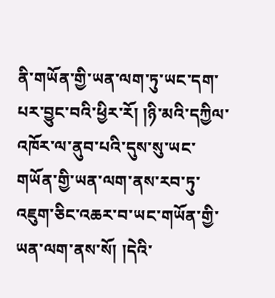ནི་གཡོན་གྱི་ཡན་ལག་ཏུ་ཡང་དག་པར་བྱུང་བའི་ཕྱིར་རོ། །ཉི་མའི་དཀྱིལ་འཁོར་ལ་ནུབ་པའི་དུས་སུ་ཡང་གཡོན་གྱི་ཡན་ལག་ནས་རབ་ཏུ་འཇུག་ཅིང་འཆར་བ་ཡང་གཡོན་གྱི་ཡན་ལག་ནས་སོ། །དེའི་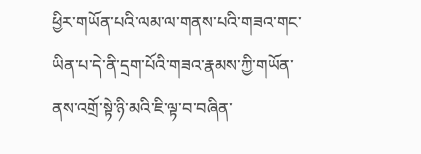ཕྱིར་གཡོན་པའི་ལམ་ལ་གནས་པའི་གཟའ་གང་ཡིན་པ་དེ་ནི་དྲག་པོའི་གཟའ་རྣམས་ཀྱི་གཡོན་ནས་འགྲོ་སྟེ་ཉི་མའི་ཇི་ལྟ་བ་བཞིན་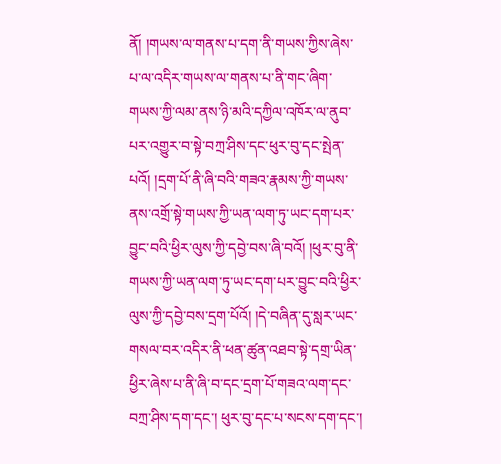ནོ། །གཡས་ལ་གནས་པ་དག་ནི་གཡས་ཀྱིས་ཞེས་པ་ལ་འདིར་གཡས་ལ་གནས་པ་ནི་གང་ཞིག་གཡས་ཀྱི་ལམ་ནས་ཉི་མའི་དཀྱིལ་འཁོར་ལ་ནུབ་པར་འགྱུར་བ་སྟེ་བཀྲ་ཤིས་དང་ཕུར་བུ་དང་སྤེན་པའོ། །དྲག་པོ་ནི་ཞི་བའི་གཟའ་རྣམས་ཀྱི་གཡས་ནས་འགྲོ་སྟེ་གཡས་ཀྱི་ཡན་ལག་ཏུ་ཡང་དག་པར་བྱུང་བའི་ཕྱིར་ལུས་ཀྱི་དབྱེ་བས་ཞི་བའོ། །ཕུར་བུ་ནི་གཡས་ཀྱི་ཡན་ལག་ཏུ་ཡང་དག་པར་བྱུང་བའི་ཕྱིར་ལུས་ཀྱི་དབྱེ་བས་དྲག་པོའོ། །དེ་བཞིན་དུ་སླར་ཡང་གསལ་བར་འདིར་ནི་ཕན་ཚུན་འཐབ་སྟེ་དགྲ་ཡིན་ཕྱིར་ཞེས་པ་ནི་ཞི་བ་དང་དྲག་པོ་གཟའ་ལག་དང་བཀྲ་ཤིས་དག་དང་། ཕུར་བུ་དང་པ་སངས་དག་དང་།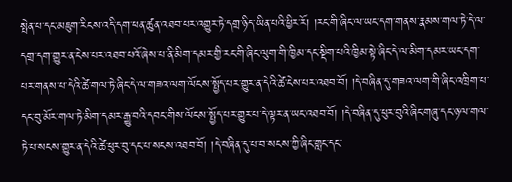སྤེན་པ་དང་མཇུག་རིངས་འདི་དག་ཕན་ཚུན་འཐབ་པར་འགྱུར་ཏེ་དགྲ་ཉིད་ཡིན་པའི་ཕྱིར་རོ། །རང་གི་ཞིང་ལ་ཡང་དག་གནས་རྣམས་གལ་ཏེ་དེ་ལ་དགྲ་དག་གྱུར་ན་ངེས་པར་འཐབ་པའོ་ཞེས་པ་ནི་མིག་དམར་གྱི་རང་གི་ཞིང་ལུག་གི་ཁྱིམ་དང་སྡིག་པའི་ཁྱིམ་སྟེ་ཞིང་དེ་ལ་མིག་དམར་ཡང་དག་པར་གནས་པ་དེའི་ཚེ་གལ་ཏེ་ཞིང་དེ་ལ་གཟའ་ལག་ལོངས་སྤྱོད་པར་གྱུར་ན་དེའི་ཚེ་ངེས་པར་འཐབ་བོ། །དེ་བཞིན་དུ་གཟའ་ལག་གི་ཞིང་འཁྲིག་པ་དང་བུ་མོར་གལ་ཏེ་མིག་དམར་རྒྱུ་བའི་དབང་གིས་ལོངས་སྤྱོད་པར་གྱུར་པ་དེ་ལྟར་ན་ཡང་འཐབ་བོ། །དེ་བཞིན་དུ་ཕུར་བུའི་ཞིང་གཞུ་དང་ཉ་ལ་གལ་ཏེ་པ་སངས་གྱུར་ན་དེའི་ཚེ་ཕུར་བུ་དང་པ་སངས་འཐབ་བོ། །དེ་བཞིན་དུ་པ་བ་སངས་ཀྱི་ཞིང་གླང་དང་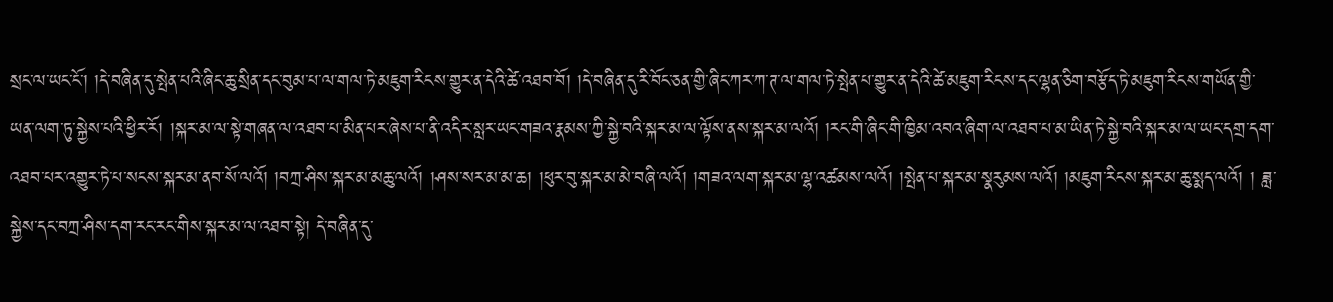སྲང་ལ་ཡང་ངོ་། །དེ་བཞིན་དུ་སྤེན་པའི་ཞིང་ཆུ་སྲིན་དང་བུམ་པ་ལ་གལ་ཏེ་མཇུག་རིངས་གྱུར་ན་དེའི་ཚེ་འཐབ་བོ། །དེ་བཞིན་དུ་རི་བོང་ཅན་གྱི་ཞིང་ཀར་ཀ་ཊ་ལ་གལ་ཏེ་སྤེན་པ་གྱུར་ན་དེའི་ཚེ་མཇུག་རིངས་དང་ལྷན་ཅིག་བརྩོད་ཏེ་མཇུག་རིངས་གཡོན་གྱི་ཡན་ལག་ཏུ་སྐྱེས་པའི་ཕྱིར་རོ། །སྐར་མ་ལ་སྟེ་གཞན་ལ་འཐབ་པ་མིན་པར་ཞེས་པ་ནི་འདིར་སླར་ཡང་གཟའ་རྣམས་ཀྱི་སྐྱེ་བའི་སྐར་མ་ལ་ལྟོས་ནས་སྐར་མ་ལའོ། །རང་གི་ཞིང་གི་ཁྱིམ་འབའ་ཞིག་ལ་འཐབ་པ་མ་ཡིན་ཏེ་སྐྱེ་བའི་སྐར་མ་ལ་ཡང་དགྲ་དག་འཐབ་པར་འགྱུར་ཏེ་པ་སངས་སྐར་མ་ནབ་སོ་ལའོ། །བཀྲ་ཤིས་སྐར་མ་མཆུ་ལའོ། །ཤས་སར་མ་མ་ཆ། །ཕུར་བུ་སྐར་མ་མེ་བཞི་ལའོ། །གཟའ་ལག་སྐར་མ་ལྷ་འཚམས་ལའོ། །སྤེན་པ་སྐར་མ་སྣརུམས་ལའོ། །མཇུག་རིངས་སྐར་མ་ཆུ་སྨད་ལའོ། ། ཟླ་སྐྱེས་དང་བཀྲ་ཤིས་དག་རང་རང་གིས་སྐར་མ་ལ་འཐབ་སྟེ། དེ་བཞིན་དུ་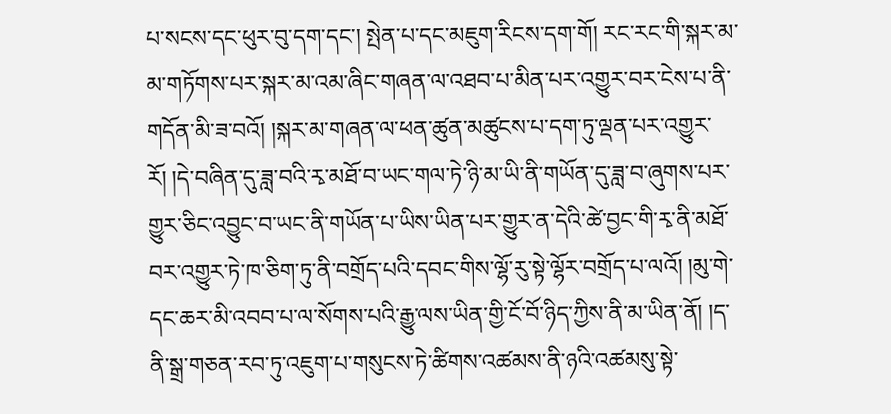པ་སངས་དང་ཕུར་བུ་དག་དང་། སྤེན་པ་དང་མཇུག་རིངས་དག་གོ། རང་རང་གི་སྐར་མ་མ་གཏོགས་པར་སྐར་མ་འམ་ཞིང་གཞན་ལ་འཐབ་པ་མིན་པར་འགྱུར་བར་ངེས་པ་ནི་གདོན་མི་ཟ་བའོ། །སྐར་མ་གཞན་ལ་ཕན་ཚུན་མཚུངས་པ་དག་ཏུ་ལྡན་པར་འགྱུར་རོ། །དེ་བཞིན་དུ་ཟླ་བའི་རྭ་མཐོ་བ་ཡང་གལ་ཏེ་ཉི་མ་ཡི་ནི་གཡོན་དུ་ཟླ་བ་ཞུགས་པར་གྱུར་ཅིང་འབྱུང་བ་ཡང་ནི་གཡོན་པ་ཡིས་ཡིན་པར་གྱུར་ན་དེའི་ཚེ་བྱང་གི་རྭ་ནི་མཐོ་བར་འགྱུར་ཏེ་ཁ་ཅིག་ཏུ་ནི་བགྲོད་པའི་དབང་གིས་ལྷོ་རུ་སྟེ་ལྷོར་བགྲོད་པ་ལའོ། །མུ་གེ་དང་ཆར་མི་འབབ་པ་ལ་སོགས་པའི་རྒྱུ་ལས་ཡིན་གྱི་ངོ་བོ་ཉིད་ཀྱིས་ནི་མ་ཡིན་ནོ། །ད་ནི་སྒྲ་གཅན་རབ་ཏུ་འཇུག་པ་གསུངས་ཏེ་ཚིགས་འཚམས་ནི་ཉའི་འཚམསུ་སྟེ་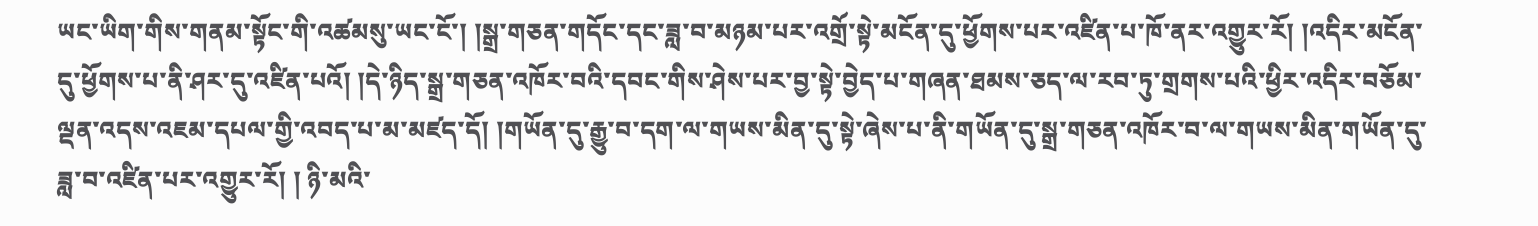ཡང་ཡིག་གིས་གནམ་སྟོང་གི་འཚམསུ་ཡང་ངོ་། །སྒྲ་གཅན་གདོང་དང་ཟླ་བ་མཉམ་པར་འགྲོ་སྟེ་མངོན་དུ་ཕྱོགས་པར་འཛིན་པ་ཁོ་ནར་འགྱུར་རོ། །འདིར་མངོན་དུ་ཕྱོགས་པ་ནི་ཤར་དུ་འཛིན་པའོ། །དེ་ཉིད་སྒྲ་གཅན་འཁོར་བའི་དབང་གིས་ཤེས་པར་བྱ་སྟེ་བྱེད་པ་གཞན་ཐམས་ཅད་ལ་རབ་ཏུ་གྲགས་པའི་ཕྱིར་འདིར་བཅོམ་ལྡན་འདས་འཇམ་དཔལ་གྱི་འབད་པ་མ་མཛད་དོ། །གཡོན་དུ་རྒྱུ་བ་དག་ལ་གཡས་མིན་དུ་སྟེ་ཞེས་པ་ནི་གཡོན་དུ་སྒྲ་གཅན་འཁོར་བ་ལ་གཡས་མིན་གཡོན་དུ་ཟླ་བ་འཛིན་པར་འགྱུར་རོ། ། ཉི་མའི་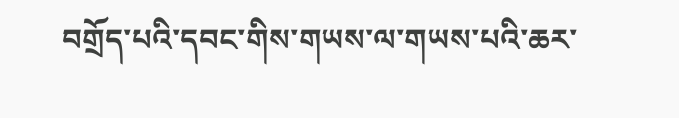བགྲོད་པའི་དབང་གིས་གཡས་ལ་གཡས་པའི་ཆར་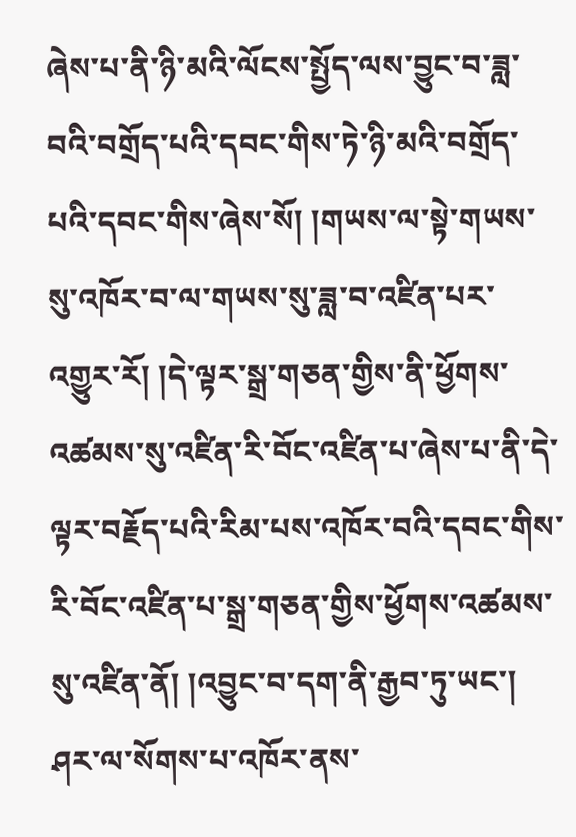ཞེས་པ་ནི་ཉི་མའི་ལོངས་སྤྱོད་ལས་བྱུང་བ་ཟླ་བའི་བགྲོད་པའི་དབང་གིས་ཏེ་ཉི་མའི་བགྲོད་པའི་དབང་གིས་ཞེས་སོ། །གཡས་ལ་སྟེ་གཡས་སུ་འཁོར་བ་ལ་གཡས་སུ་ཟླ་བ་འཛིན་པར་འགྱུར་རོ། །དེ་ལྟར་སྒྲ་གཅན་གྱིས་ནི་ཕྱོགས་འཚམས་སུ་འཛིན་རི་བོང་འཛིན་པ་ཞེས་པ་ནི་དེ་ལྟར་བརྗོད་པའི་རིམ་པས་འཁོར་བའི་དབང་གིས་རི་བོང་འཛིན་པ་སྒྲ་གཅན་གྱིས་ཕྱོགས་འཚམས་སུ་འཛིན་ནོ། །འབྱུང་བ་དག་ནི་རྒྱབ་ཏུ་ཡང་། ཤར་ལ་སོགས་པ་འཁོར་ནས་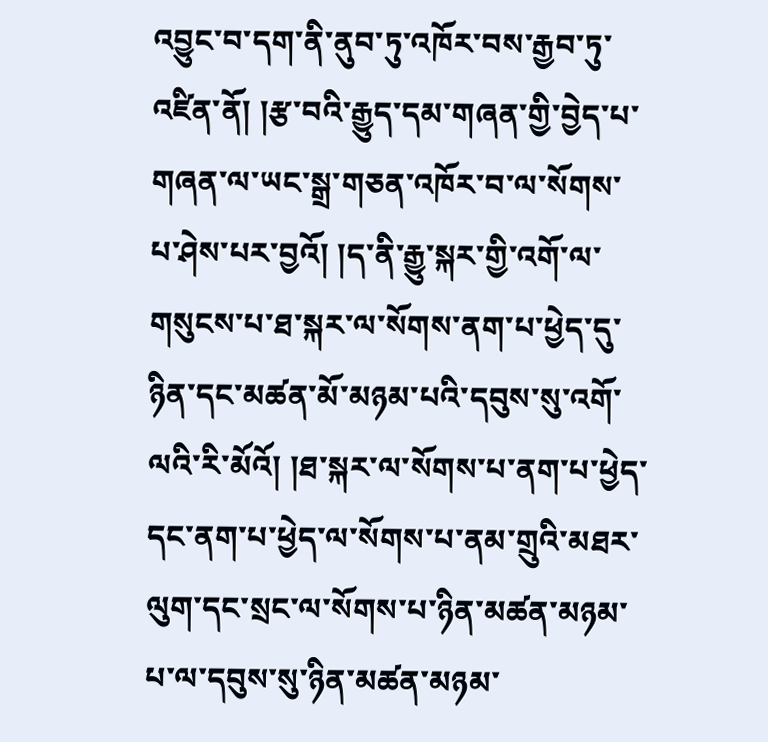འབྱུང་བ་དག་ནི་ནུབ་ཏུ་འཁོར་བས་རྒྱབ་ཏུ་འཛིན་ནོ། །རྩ་བའི་རྒྱུད་དམ་གཞན་གྱི་བྱེད་པ་གཞན་ལ་ཡང་སྒྲ་གཅན་འཁོར་བ་ལ་སོགས་པ་ཤེས་པར་བྱའོ། །ད་ནི་རྒྱུ་སྐར་གྱི་འགོ་ལ་གསུངས་པ་ཐ་སྐར་ལ་སོགས་ནག་པ་ཕྱེད་དུ་ཉིན་དང་མཚན་མོ་མཉམ་པའི་དབུས་སུ་འགོ་ལའི་རི་མོའོ། །ཐ་སྐར་ལ་སོགས་པ་ནག་པ་ཕྱེད་དང་ནག་པ་ཕྱེད་ལ་སོགས་པ་ནམ་གྲུའི་མཐར་ལུག་དང་སྲང་ལ་སོགས་པ་ཉིན་མཚན་མཉམ་པ་ལ་དབུས་སུ་ཉིན་མཚན་མཉམ་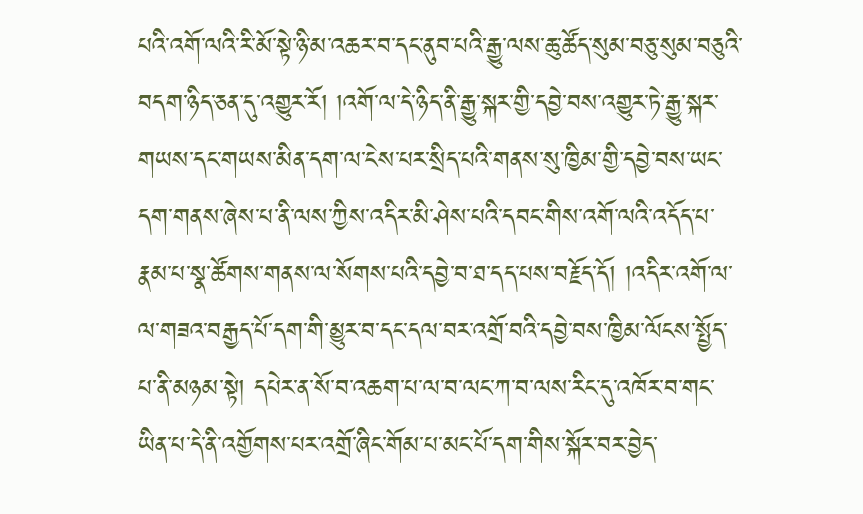པའི་འགོ་ལའི་རི་མོ་སྟེ་ཉི་མ་འཆར་བ་དང་ནུབ་པའི་རྒྱུ་ལས་ཆུ་ཚོད་སུམ་བཅུ་སུམ་བཅུའི་བདག་ཉིད་ཅན་དུ་འགྱུར་རོ། །འགོ་ལ་དེ་ཉིད་ནི་རྒྱུ་སྐར་གྱི་དབྱེ་བས་འགྱུར་ཏེ་རྒྱུ་སྐར་གཡས་དང་གཡས་མིན་དག་ལ་ངེས་པར་སྲིད་པའི་གནས་སུ་ཁྱིམ་གྱི་དབྱེ་བས་ཡང་དག་གནས་ཞེས་པ་ནི་ལས་ཀྱིས་འདིར་མི་ཤེས་པའི་དབང་གིས་འགོ་ལའི་འདོད་པ་རྣམ་པ་སྣ་ཚོགས་གནས་ལ་སོགས་པའི་དབྱེ་བ་ཐ་དད་པས་བརྗོད་དོ། །འདིར་འགོ་ལ་ལ་གཟའ་བརྒྱད་པོ་དག་གི་མྱུར་བ་དང་དལ་བར་འགྲོ་བའི་དབྱེ་བས་ཁྱིམ་ལོངས་སྤྱོད་པ་ནི་མཉམ་སྟེ། དཔེར་ན་སོ་བ་འཆག་པ་ལ་བ་ལང་ཀ་བ་ལས་རིང་དུ་འཁོར་བ་གང་ཡིན་པ་དེ་ནི་འགྱོགས་པར་འགྲོ་ཞིང་གོམ་པ་མང་པོ་དག་གིས་སྐོར་བར་བྱེད་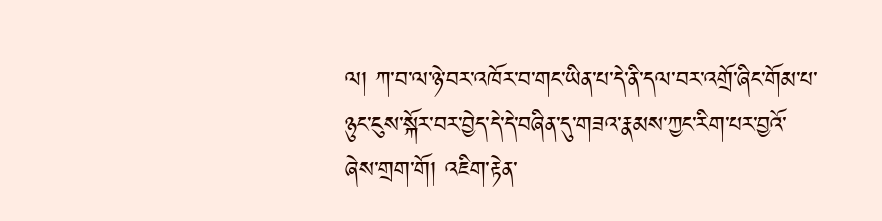ལ། ཀ་བ་ལ་ཉེ་བར་འཁོར་བ་གང་ཡིན་པ་དེ་ནི་དལ་བར་འགྲོ་ཞིང་གོམ་པ་ཉུང་ངུས་སྐོར་བར་བྱེད་དེ་དེ་བཞིན་དུ་གཟའ་རྣམས་ཀྱང་རིག་པར་བྱའོ་ཞེས་གྲག་གོ། འཇིག་རྟེན་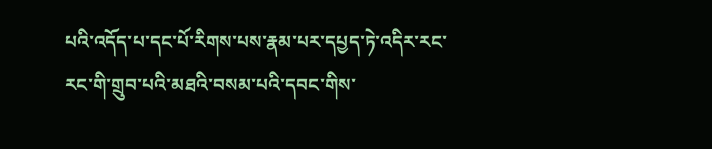པའི་འདོད་པ་དང་པོ་རིགས་པས་རྣམ་པར་དཔྱད་ཏེ་འདིར་རང་རང་གི་གྲུབ་པའི་མཐའི་བསམ་པའི་དབང་གིས་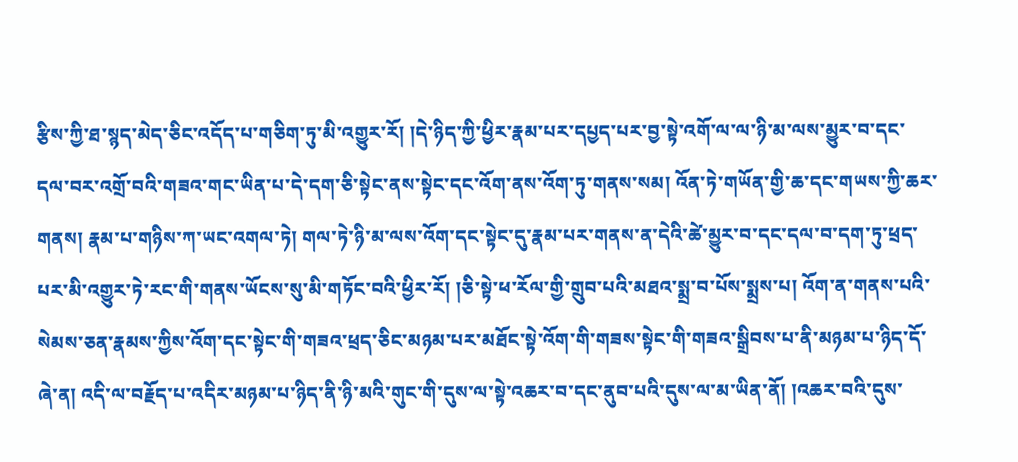རྩིས་ཀྱི་ཐ་སྙད་མེད་ཅིང་འདོད་པ་གཅིག་ཏུ་མི་འགྱུར་རོ། །དེ་ཉིད་ཀྱི་ཕྱིར་རྣམ་པར་དཔྱད་པར་བྱ་སྟེ་འགོ་ལ་ལ་ཉི་མ་ལས་མྱུར་བ་དང་དལ་བར་འགྲོ་བའི་གཟའ་གང་ཡིན་པ་དེ་དག་ཅི་སྟེང་ནས་སྟེང་དང་འོག་ནས་འོག་ཏུ་གནས་སམ། འོན་ཏེ་གཡོན་གྱི་ཆ་དང་གཡས་ཀྱི་ཆར་གནས། རྣམ་པ་གཉིས་ཀ་ཡང་འགལ་ཏེ། གལ་ཏེ་ཉི་མ་ལས་འོག་དང་སྟེང་དུ་རྣམ་པར་གནས་ན་དེའི་ཚེ་མྱུར་བ་དང་དལ་བ་དག་ཏུ་ཕྲད་པར་མི་འགྱུར་ཏེ་རང་གི་གནས་ཡོངས་སུ་མི་གཏོང་བའི་ཕྱིར་རོ། །ཅི་སྟེ་ཕ་རོལ་གྱི་གྲུབ་པའི་མཐའ་སྨྲ་བ་པོས་སྨྲས་པ། འོག་ན་གནས་པའི་སེམས་ཅན་རྣམས་ཀྱིས་འོག་དང་སྟེང་གི་གཟའ་ཕྲད་ཅིང་མཉམ་པར་མཐོང་སྟེ་འོག་གི་གཟས་སྟེང་གི་གཟའ་སྒྲིབས་པ་ནི་མཉམ་པ་ཉིད་དོ་ཞེ་ན། འདི་ལ་བརྗོད་པ་འདིར་མཉམ་པ་ཉིད་ནི་ཉི་མའི་གུང་གི་དུས་ལ་སྟེ་འཆར་བ་དང་ནུབ་པའི་དུས་ལ་མ་ཡིན་ནོ། །འཆར་བའི་དུས་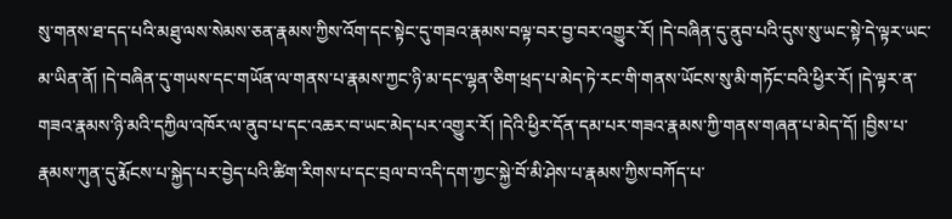སུ་གནས་ཐ་དད་པའི་མཐུ་ལས་སེམས་ཅན་རྣམས་ཀྱིས་འོག་དང་སྟེང་དུ་གཟའ་རྣམས་བལྟ་བར་བྱ་བར་འགྱུར་རོ། །དེ་བཞིན་དུ་ནུབ་པའི་དུས་སུ་ཡང་སྟེ་དེ་ལྟར་ཡང་མ་ཡིན་ནོ། །དེ་བཞིན་དུ་གཡས་དང་གཡོན་ལ་གནས་པ་རྣམས་ཀྱང་ཉི་མ་དང་ལྷན་ཅིག་ཕྲད་པ་མེད་ཏེ་རང་གི་གནས་ཡོངས་སུ་མི་གཏོང་བའི་ཕྱིར་རོ། །དེ་ལྟར་ན་གཟའ་རྣམས་ཉི་མའི་དཀྱིལ་འཁོར་ལ་ནུབ་པ་དང་འཆར་བ་ཡང་མེད་པར་འགྱུར་རོ། །དེའི་ཕྱིར་དོན་དམ་པར་གཟའ་རྣམས་ཀྱི་གནས་གཞན་པ་མེད་དོ། །བྱིས་པ་རྣམས་ཀུན་དུ་རྨོངས་པ་སྐྱེད་པར་བྱེད་པའི་ཚིག་རིགས་པ་དང་བྲལ་བ་འདི་དག་ཀྱང་སྐྱེ་བོ་མི་ཤེས་པ་རྣམས་ཀྱིས་བཀོད་པ་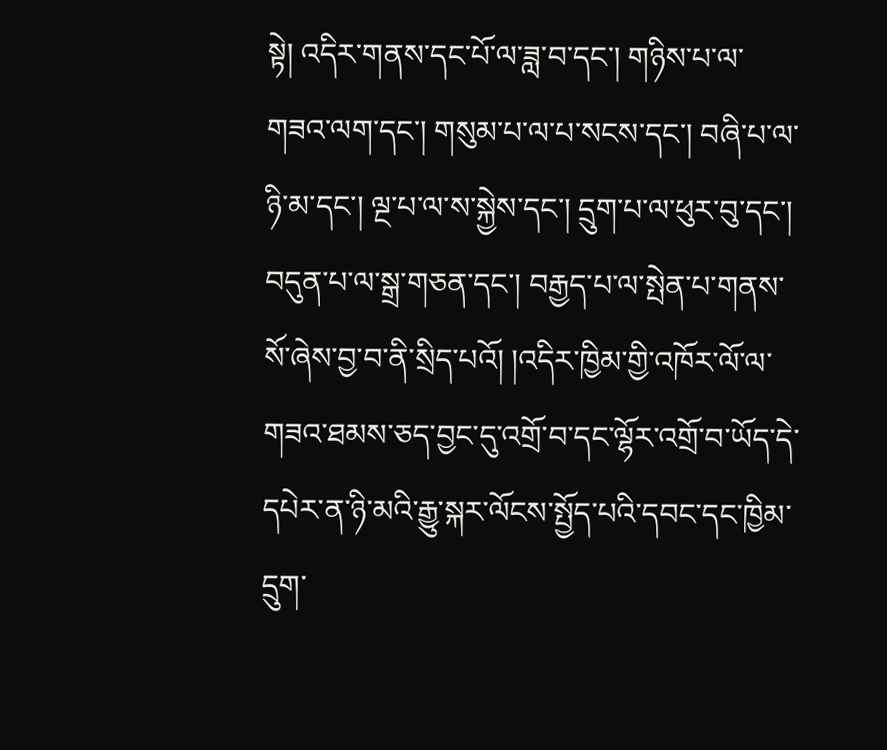སྟེ། འདིར་གནས་དང་པོ་ལ་ཟླ་བ་དང་། གཉིས་པ་ལ་གཟའ་ལག་དང་། གསུམ་པ་ལ་པ་སངས་དང་། བཞི་པ་ལ་ཉི་མ་དང་། ལྔ་པ་ལ་ས་སྐྱེས་དང་། དྲུག་པ་ལ་ཕུར་བུ་དང་། བདུན་པ་ལ་སྒྲ་གཅན་དང་། བརྒྱད་པ་ལ་སྤེན་པ་གནས་སོ་ཞེས་བྱ་བ་ནི་སྲིད་པའོ། །འདིར་ཁྱིམ་གྱི་འཁོར་ལོ་ལ་གཟའ་ཐམས་ཅད་བྱང་དུ་འགྲོ་བ་དང་ལྷོར་འགྲོ་བ་ཡོད་དེ་དཔེར་ན་ཉི་མའི་རྒྱུ་སྐར་ལོངས་སྤྱོད་པའི་དབང་དང་ཁྱིམ་དྲུག་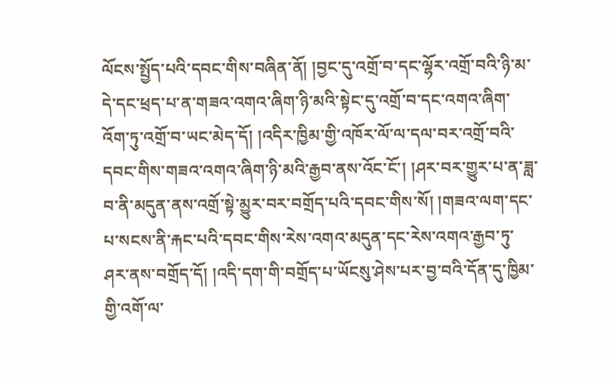ལོངས་སྤྱོད་པའི་དབང་གིས་བཞིན་ནོ། །བྱང་དུ་འགྲོ་བ་དང་ལྷོར་འགྲོ་བའི་ཉི་མ་དེ་དང་ཕྲད་པ་ན་གཟའ་འགའ་ཞིག་ཉི་མའི་སྟེང་དུ་འགྲོ་བ་དང་འགའ་ཞིག་འོག་ཏུ་འགྲོ་བ་ཡང་མེད་དོ། །འདིར་ཁྱིམ་གྱི་འཁོར་ལོ་ལ་དལ་བར་འགྲོ་བའི་དབང་གིས་གཟའ་འགའ་ཞིག་ཉི་མའི་རྒྱབ་ནས་འོང་ངོ་། །ཤར་བར་གྱུར་པ་ན་ཟླ་བ་ནི་མདུན་ནས་འགྲོ་སྟེ་མྱུར་བར་བགྲོད་པའི་དབང་གིས་སོ། །གཟའ་ལག་དང་པ་སངས་ནི་རྐང་པའི་དབང་གིས་རེས་འགའ་མདུན་དང་རེས་འགའ་རྒྱབ་ཏུ་ཤར་ནས་བགྲོད་དོ། །འདི་དག་གི་བགྲོད་པ་ཡོངསུ་ཤེས་པར་བྱ་བའི་དོན་དུ་ཁྱིམ་གྱི་འགོ་ལ་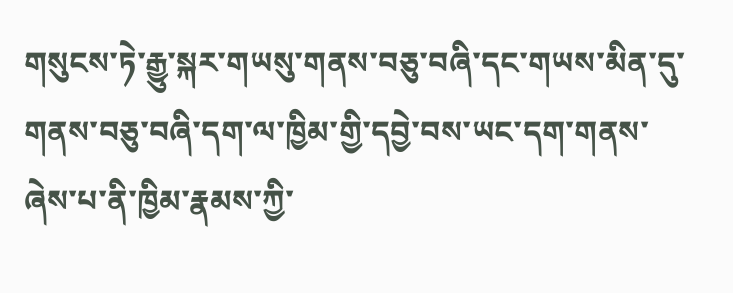གསུངས་ཏེ་རྒྱུ་སྐར་གཡསུ་གནས་བཅུ་བཞི་དང་གཡས་མིན་དུ་གནས་བཅུ་བཞི་དག་ལ་ཁྱིམ་གྱི་དབྱེ་བས་ཡང་དག་གནས་ཞེས་པ་ནི་ཁྱིམ་རྣམས་ཀྱི་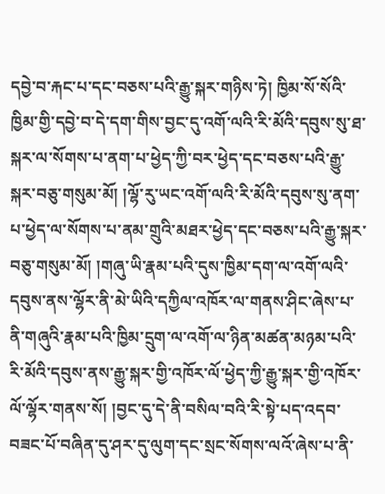དབྱེ་བ་རྐང་པ་དང་བཅས་པའི་རྒྱུ་སྐར་གཉིས་ཏེ། ཁྱིམ་སོ་སོའི་ཁྱིམ་གྱི་དབྱེ་བ་དེ་དག་གིས་བྱང་དུ་འགོ་ལའི་རི་མོའི་དབུས་སུ་ཐ་སྐར་ལ་སོགས་པ་ནག་པ་ཕྱེད་ཀྱི་བར་ཕྱེད་དང་བཅས་པའི་རྒྱུ་སྐར་བཅུ་གསུམ་མོ། །ལྷོ་རུ་ཡང་འགོ་ལའི་རི་མོའི་དབུས་སུ་ནག་པ་ཕྱེད་ལ་སོགས་པ་ནམ་གྲུའི་མཐར་ཕྱེད་དང་བཅས་པའི་རྒྱུ་སྐར་བཅུ་གསུམ་མོ། །གཞུ་ཡི་རྣམ་པའི་དུས་ཁྱིམ་དག་ལ་འགོ་ལའི་དབུས་ནས་ལྷོར་ནི་མེ་ཡིའི་དཀྱིལ་འཁོར་ལ་གནས་ཤིང་ཞེས་པ་ནི་གཞུའི་རྣམ་པའི་ཁྱིམ་དྲུག་ལ་འགོ་ལ་ཉིན་མཚན་མཉམ་པའི་རི་མོའི་དབུས་ནས་རྒྱུ་སྐར་གྱི་འཁོར་ལོ་ཕྱེད་ཀྱི་རྒྱུ་སྐར་གྱི་འཁོར་ལོ་ལྷོར་གནས་སོ། །བྱང་དུ་དེ་ནི་བསིལ་བའི་རི་སྟེ་པད་འདབ་བཟང་པོ་བཞིན་དུ་ཤར་དུ་ལུག་དང་སྲང་སོགས་ལའོ་ཞེས་པ་ནི་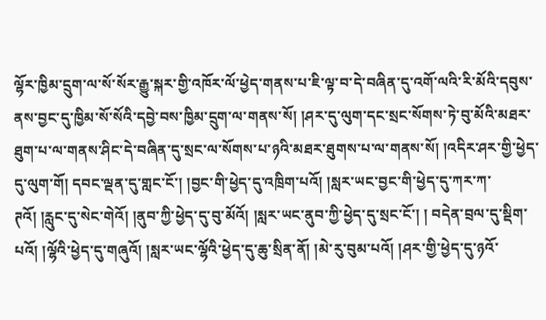ལྷོར་ཁྱིམ་དྲུག་ལ་སོ་སོར་རྒྱུ་སྐར་གྱི་འཁོར་ལོ་ཕྱེད་གནས་པ་ཇི་ལྟ་བ་དེ་བཞིན་དུ་འགོ་ལའི་རི་མོའི་དབུས་ནས་བྱང་དུ་ཁྱིམ་སོ་སོའི་དབྱེ་བས་ཁྱིམ་དྲུག་ལ་གནས་སོ། །ཤར་དུ་ལུག་དང་སྲང་སོགས་ཏེ་བུ་མོའི་མཐར་ཐུག་པ་ལ་གནས་ཤིང་དེ་བཞིན་དུ་སྲང་ལ་སོགས་པ་ཉའི་མཐར་ཐུགས་པ་ལ་གནས་སོ། །འདིར་ཤར་གྱི་ཕྱེད་དུ་ལུག་གོ། དབང་ལྡན་དུ་གླང་ངོ་། །བྱང་གི་ཕྱེད་དུ་འཁྲིག་པའོ། །སླར་ཡང་བྱང་གི་ཕྱེད་དུ་ཀར་ཀ་ཊའོ། །རླུང་དུ་སེང་གེའོ། །ནུབ་ཀྱི་ཕྱེད་དུ་བུ་མོའོ། །སླར་ཡང་ནུབ་ཀྱི་ཕྱེད་དུ་སྲང་ངོ་། ། བདེན་བྲལ་དུ་སྡིག་པའོ། །ལྷོའི་ཕྱེད་དུ་གཞུའོ། །སླར་ཡང་ལྷོའི་ཕྱེད་དུ་ཆུ་སྲིན་ནོ། །མེ་རུ་བུམ་པའོ། །ཤར་གྱི་ཕྱེད་དུ་ཉའོ་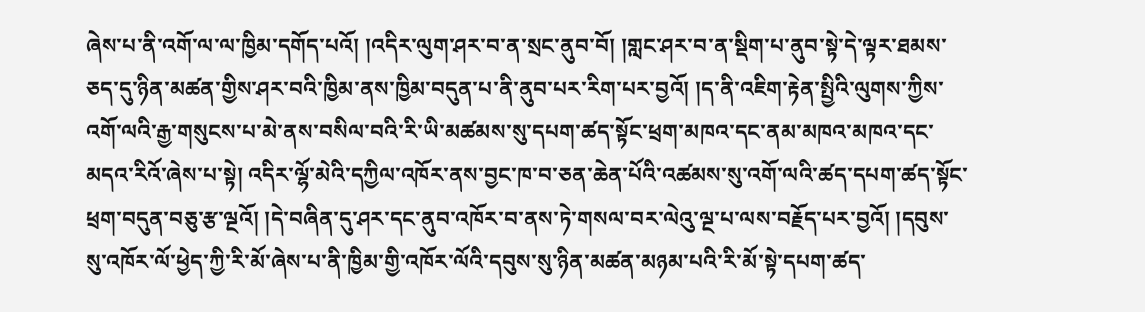ཞེས་པ་ནི་འགོ་ལ་ལ་ཁྱིམ་དགོད་པའོ། །འདིར་ལུག་ཤར་བ་ན་སྲང་ནུབ་བོ། །གླང་ཤར་བ་ན་སྡིག་པ་ནུབ་སྟེ་དེ་ལྟར་ཐམས་ཅད་དུ་ཉིན་མཚན་གྱིས་ཤར་བའི་ཁྱིམ་ནས་ཁྱིམ་བདུན་པ་ནི་ནུབ་པར་རིག་པར་བྱའོ། །ད་ནི་འཇིག་རྟེན་སྤྱིའི་ལུགས་ཀྱིས་འགོ་ལའི་རྒྱ་གསུངས་པ་མེ་ནས་བསིལ་བའི་རི་ཡི་མཚམས་སུ་དཔག་ཚད་སྟོང་ཕྲག་མཁའ་དང་ནམ་མཁའ་མཁའ་དང་མདའ་རིའོ་ཞེས་པ་སྟེ། འདིར་ལྷོ་མེའི་དཀྱིལ་འཁོར་ནས་བྱང་ཁ་བ་ཅན་ཆེན་པོའི་འཚམས་སུ་འགོ་ལའི་ཚད་དཔག་ཚད་སྟོང་ཕྲག་བདུན་བཅུ་རྩ་ལྔའོ། །དེ་བཞིན་དུ་ཤར་དང་ནུབ་འཁོར་བ་ནས་ཏེ་གསལ་བར་ལེའུ་ལྔ་པ་ལས་བརྗོད་པར་བྱའོ། །དབུས་སུ་འཁོར་ལོ་ཕྱེད་ཀྱི་རི་མོ་ཞེས་པ་ནི་ཁྱིམ་གྱི་འཁོར་ལོའི་དབུས་སུ་ཉིན་མཚན་མཉམ་པའི་རི་མོ་སྟེ་དཔག་ཚད་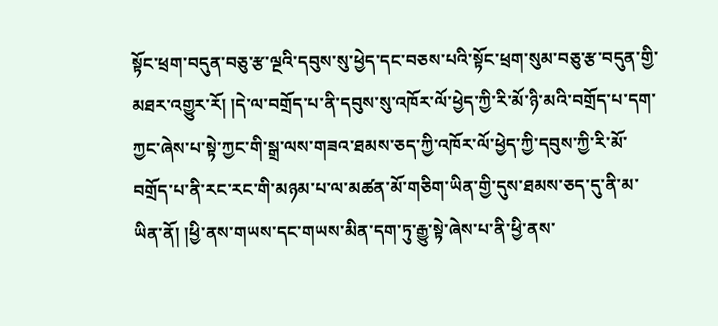སྟོང་ཕྲག་བདུན་བཅུ་རྩ་ལྔའི་དབུས་སུ་ཕྱེད་དང་བཅས་པའི་སྟོང་ཕྲག་སུམ་བཅུ་རྩ་བདུན་གྱི་མཐར་འགྱུར་རོ། །དེ་ལ་བགྲོད་པ་ནི་དབུས་སུ་འཁོར་ལོ་ཕྱེད་ཀྱི་རི་མོ་ཉི་མའི་བགྲོད་པ་དག་ཀྱང་ཞེས་པ་སྟེ་ཀྱང་གི་སྒྲ་ལས་གཟའ་ཐམས་ཅད་ཀྱི་འཁོར་ལོ་ཕྱེད་ཀྱི་དབུས་ཀྱི་རི་མོ་བགྲོད་པ་ནི་རང་རང་གི་མཉམ་པ་ལ་མཚན་མོ་གཅིག་ཡིན་གྱི་དུས་ཐམས་ཅད་དུ་ནི་མ་ཡིན་ནོ། །ཕྱི་ནས་གཡས་དང་གཡས་མིན་དག་ཏུ་རྒྱུ་སྟེ་ཞེས་པ་ནི་ཕྱི་ནས་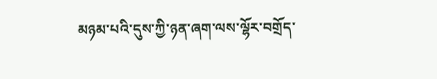མཉམ་པའི་དུས་ཀྱི་ཉན་ཞག་ལས་ལྷོར་བགྲོད་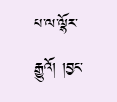པ་ལ་ལྷོར་རྒྱུའོ། །བྱང་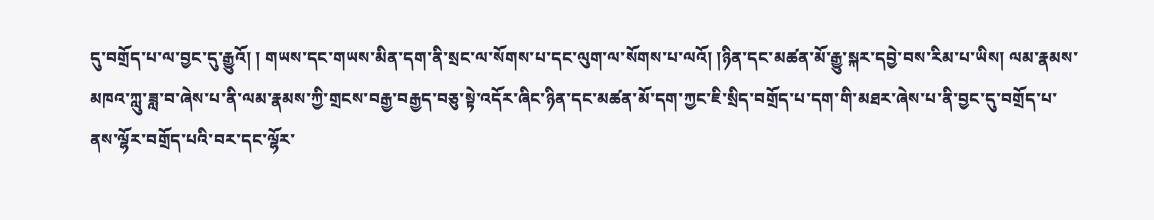དུ་བགྲོད་པ་ལ་བྱང་དུ་རྒྱུའོ། ། གཡས་དང་གཡས་མིན་དག་ནི་སྲང་ལ་སོགས་པ་དང་ལུག་ལ་སོགས་པ་ལའོ། །ཉིན་དང་མཚན་མོ་རྒྱུ་སྐར་དབྱེ་བས་རིམ་པ་ཡིས། ལམ་རྣམས་མཁའ་ཀླུ་ཟླ་བ་ཞེས་པ་ནི་ལམ་རྣམས་ཀྱི་གྲངས་བརྒྱ་བརྒྱད་བཅུ་སྟེ་འདོར་ཞིང་ཉིན་དང་མཚན་མོ་དག་ཀྱང་ཇི་སྲིད་བགྲོད་པ་དག་གི་མཐར་ཞེས་པ་ནི་བྱང་དུ་བགྲོད་པ་ནས་ལྷོར་བགྲོད་པའི་བར་དང་ལྷོར་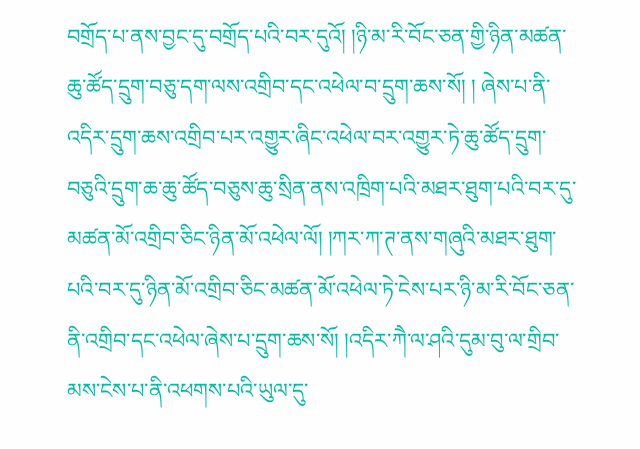བགྲོད་པ་ནས་བྱང་དུ་བགྲོད་པའི་བར་དུའོ། །ཉི་མ་རི་བོང་ཅན་གྱི་ཉིན་མཚན་ཆུ་ཚོད་དྲུག་བཅུ་དག་ལས་འགྲིབ་དང་འཕེལ་བ་དྲུག་ཆས་སོ། ། ཞེས་པ་ནི་འདིར་དྲུག་ཆས་འགྲིབ་པར་འགྱུར་ཞིང་འཕེལ་བར་འགྱུར་ཏེ་ཆུ་ཚོད་དྲུག་བཅུའི་དྲུག་ཆ་ཆུ་ཚོད་བཅུས་ཆུ་སྲིན་ནས་འཁྲིག་པའི་མཐར་ཐུག་པའི་བར་དུ་མཚན་མོ་འགྲིབ་ཅིང་ཉིན་མོ་འཕེལ་ལོ། །ཀར་ཀ་ཊ་ནས་གཞུའི་མཐར་ཐུག་པའི་བར་དུ་ཉིན་མོ་འགྲིབ་ཅིང་མཚན་མོ་འཕེལ་ཏེ་ངེས་པར་ཉི་མ་རི་བོང་ཅན་ནི་འགྲིབ་དང་འཕེལ་ཞེས་པ་དྲུག་ཆས་སོ། །འདིར་ཀཻ་ལ་ཤའི་དུམ་བུ་ལ་གྲིབ་མས་ངེས་པ་ནི་འཕགས་པའི་ཡུལ་དུ་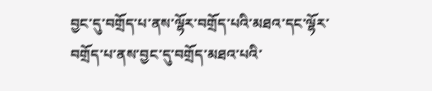བྱང་དུ་བགྲོད་པ་ནས་ལྷོར་བགྲོད་པའི་མཐའ་དང་ལྷོར་བགྲོད་པ་ནས་བྱང་དུ་བགྲོད་མཐའ་པའི་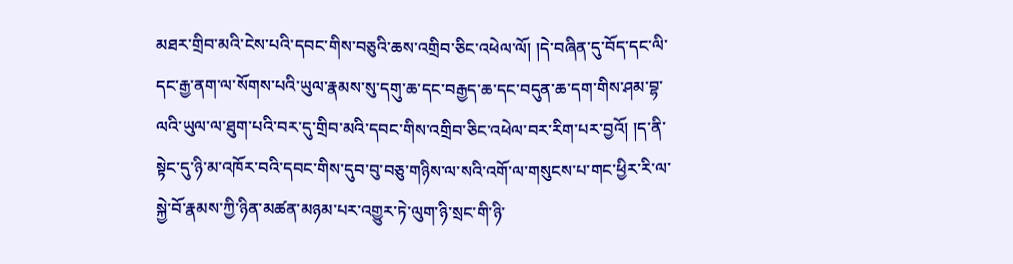མཐར་གྲིབ་མའི་ངེས་པའི་དབང་གིས་བཅུའི་ཆས་འགྲིབ་ཅིང་འཕེལ་ལོ། །དེ་བཞིན་དུ་བོད་དང་ལི་དང་རྒྱ་ནག་ལ་སོགས་པའི་ཡུལ་རྣམས་སུ་དགུ་ཆ་དང་བརྒྱད་ཆ་དང་བདུན་ཆ་དག་གིས་ཤམ་བྷ་ལའི་ཡུལ་ལ་ཐུག་པའི་བར་དུ་གྲིབ་མའི་དབང་གིས་འགྲིབ་ཅིང་འཕེལ་བར་རིག་པར་བྱའོ། །ད་ནི་སྟེང་དུ་ཉི་མ་འཁོར་བའི་དབང་གིས་དུབ་བུ་བཅུ་གཉིས་ལ་སའི་འགོ་ལ་གསུངས་པ་གང་ཕྱིར་རི་ལ་སྐྱེ་བོ་རྣམས་ཀྱི་ཉིན་མཚན་མཉམ་པར་འགྱུར་ཏེ་ལུག་ཉི་སྲང་གི་ཉི་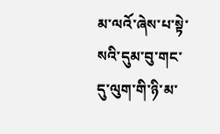མ་ལའོ་ཞེས་པ་སྟེ་སའི་དུམ་བུ་གང་དུ་ལུག་གི་ཉི་མ་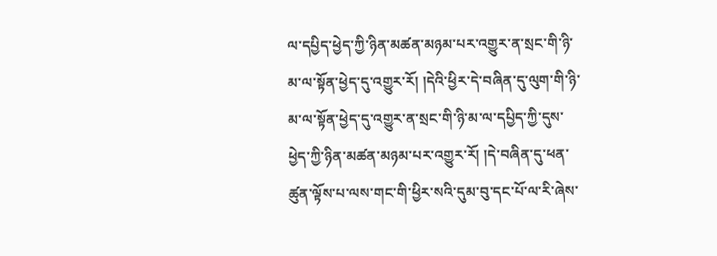ལ་དཔྱིད་ཕྱེད་ཀྱི་ཉིན་མཚན་མཉམ་པར་འགྱུར་ན་སྲང་གི་ཉི་མ་ལ་སྟོན་ཕྱེད་དུ་འགྱུར་རོ། །དེའི་ཕྱིར་དེ་བཞིན་དུ་ལུག་གི་ཉི་མ་ལ་སྟོན་ཕྱེད་དུ་འགྱུར་ན་སྲང་གི་ཉི་མ་ལ་དཔྱིད་ཀྱི་དུས་ཕྱེད་ཀྱི་ཉིན་མཚན་མཉམ་པར་འགྱུར་རོ། །དེ་བཞིན་དུ་ཕན་ཚུན་ལྟོས་པ་ལས་གང་གི་ཕྱིར་སའི་དུམ་བུ་དང་པོ་ལ་རི་ཞེས་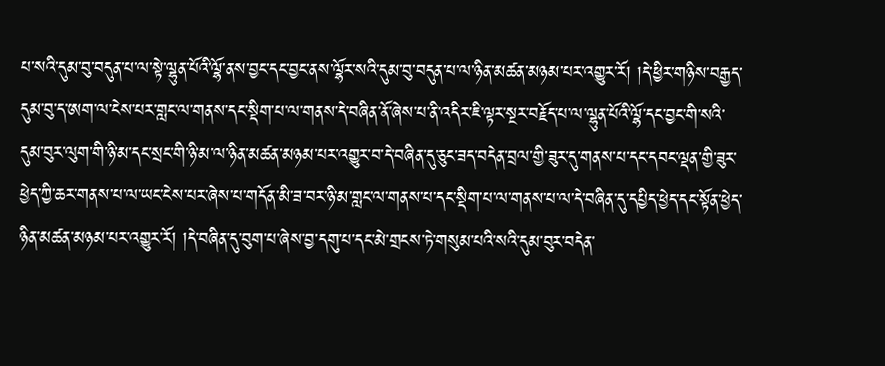པ་སའི་དུམ་བུ་བདུན་པ་ལ་སྟེ་ལྷུན་པོའི་ལྷོ་ནས་བྱང་དང་བྱང་ནས་ལྷོར་སའི་དུམ་བུ་བདུན་པ་ལ་ཉིན་མཚན་མཉམ་པར་འགྱུར་རོ། །དེ་ཕྱིར་གཉིས་བརྒྱད་དུམ་བུ་ད་ཨག་ལ་ངེས་པར་གླང་ལ་གནས་དང་སྡིག་པ་ལ་གནས་དེ་བཞིན་ནོ་ཞེས་པ་ནི་འདིར་ཇི་ལྟར་སྔར་བརྗོད་པ་ལ་ལྷུན་པོའི་ལྷོ་དང་བྱང་གི་སའི་དུམ་བུར་ལུག་གི་ཉི་མ་དང་སྲང་གི་ཉི་མ་ལ་ཉིན་མཚན་མཉམ་པར་འགྱུར་བ་དེ་བཞིན་དུ་ཅུང་ཟད་བདེན་བྲལ་གྱི་ཟུར་དུ་གནས་པ་དང་དབང་ལྡན་གྱི་ཟུར་ཕྱེད་ཀྱི་ཆར་གནས་པ་ལ་ཡང་ངེས་པར་ཞེས་པ་གདོན་མི་ཟ་བར་ཉི་མ་གླང་ལ་གནས་པ་དང་སྡིག་པ་ལ་གནས་པ་ལ་དེ་བཞིན་དུ་དཔྱིད་ཕྱེད་དང་སྟོན་ཕྱེད་ཉིན་མཚན་མཉམ་པར་འགྱུར་རོ། །དེ་བཞིན་དུ་བུག་པ་ཞེས་བྱ་དགུ་པ་དང་མེ་གྲངས་ཏེ་གསུམ་པའི་སའི་དུམ་བུར་བདེན་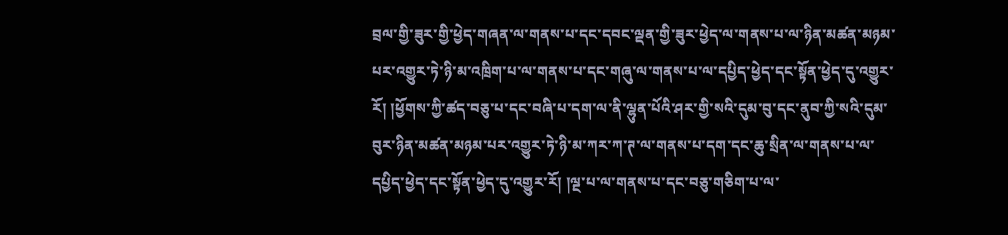བྲལ་གྱི་ཟུར་གྱི་ཕྱེད་གཞན་ལ་གནས་པ་དང་དབང་ལྡན་གྱི་ཟུར་ཕྱེད་ལ་གནས་པ་ལ་ཉིན་མཚན་མཉམ་པར་འགྱུར་ཏེ་ཉི་མ་འཁྲིག་པ་ལ་གནས་པ་དང་གཞུ་ལ་གནས་པ་ལ་དཔྱིད་ཕྱེད་དང་སྟོན་ཕྱེད་དུ་འགྱུར་རོ། །ཕྱོགས་ཀྱི་ཚད་བཅུ་པ་དང་བཞི་པ་དག་ལ་ནི་ལྷུན་པོའི་ཤར་གྱི་སའི་དུམ་བུ་དང་ནུབ་ཀྱི་སའི་དུམ་བུར་ཉིན་མཚན་མཉམ་པར་འགྱུར་ཏེ་ཉི་མ་ཀར་ཀ་ཊ་ལ་གནས་པ་དག་དང་ཆུ་སྲིན་ལ་གནས་པ་ལ་དཔྱིད་ཕྱེད་དང་སྟོན་ཕྱེད་དུ་འགྱུར་རོ། །ལྔ་པ་ལ་གནས་པ་དང་བཅུ་གཅིག་པ་ལ་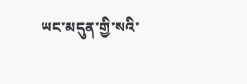ཡང་མདུན་གྱི་སའི་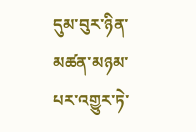དུམ་བུར་ཉིན་མཚན་མཉམ་པར་འགྱུར་ཏེ་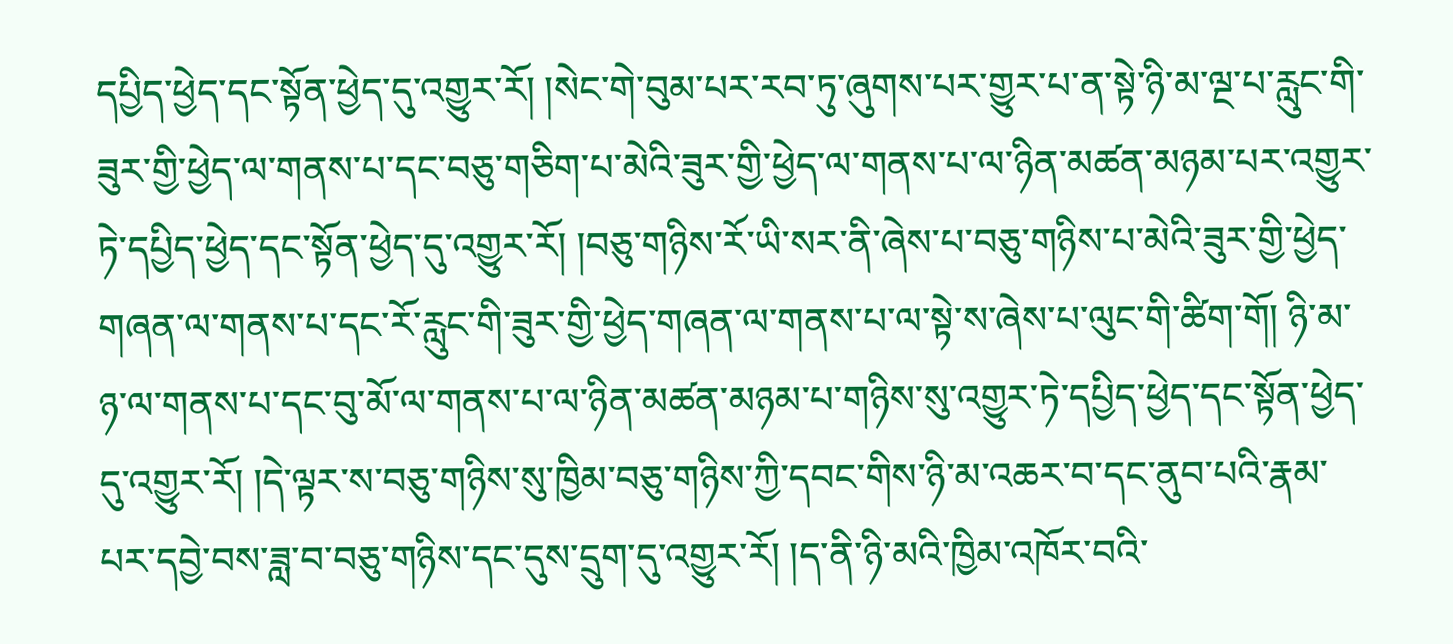དཔྱིད་ཕྱེད་དང་སྟོན་ཕྱེད་དུ་འགྱུར་རོ། །སེང་གེ་བུམ་པར་རབ་ཏུ་ཞུགས་པར་གྱུར་པ་ན་སྟེ་ཉི་མ་ལྔ་པ་རླུང་གི་ཟུར་གྱི་ཕྱེད་ལ་གནས་པ་དང་བཅུ་གཅིག་པ་མེའི་ཟུར་གྱི་ཕྱེད་ལ་གནས་པ་ལ་ཉིན་མཚན་མཉམ་པར་འགྱུར་ཏེ་དཔྱིད་ཕྱེད་དང་སྟོན་ཕྱེད་དུ་འགྱུར་རོ། །བཅུ་གཉིས་རོ་ཡི་སར་ནི་ཞེས་པ་བཅུ་གཉིས་པ་མེའི་ཟུར་གྱི་ཕྱེད་གཞན་ལ་གནས་པ་དང་རོ་རླུང་གི་ཟུར་གྱི་ཕྱེད་གཞན་ལ་གནས་པ་ལ་སྟེ་ས་ཞེས་པ་ལུང་གི་ཚིག་གོ། ཉི་མ་ཉ་ལ་གནས་པ་དང་བུ་མོ་ལ་གནས་པ་ལ་ཉིན་མཚན་མཉམ་པ་གཉིས་སུ་འགྱུར་ཏེ་དཔྱིད་ཕྱེད་དང་སྟོན་ཕྱེད་དུ་འགྱུར་རོ། །དེ་ལྟར་ས་བཅུ་གཉིས་སུ་ཁྱིམ་བཅུ་གཉིས་ཀྱི་དབང་གིས་ཉི་མ་འཆར་བ་དང་ནུབ་པའི་རྣམ་པར་དབྱེ་བས་ཟླ་བ་བཅུ་གཉིས་དང་དུས་དྲུག་དུ་འགྱུར་རོ། །ད་ནི་ཉི་མའི་ཁྱིམ་འཁོར་བའི་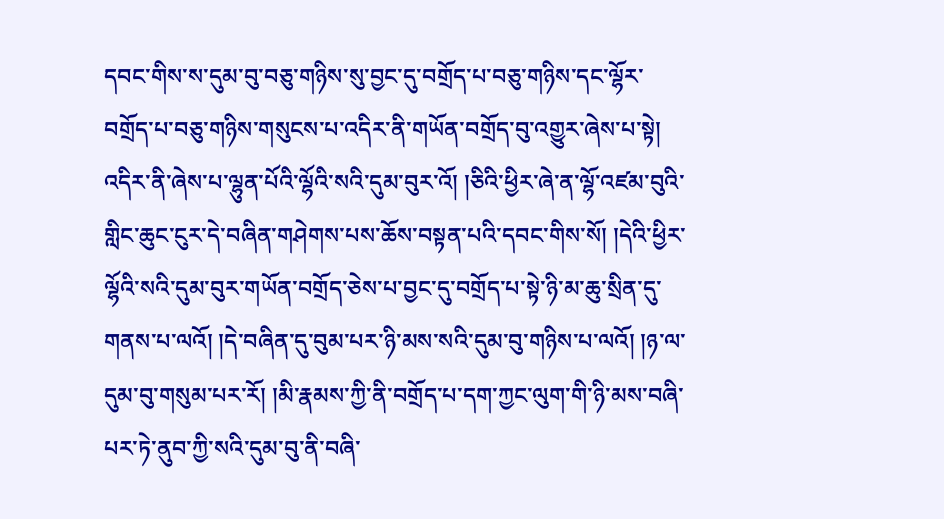དབང་གིས་ས་དུམ་བུ་བཅུ་གཉིས་སུ་བྱང་དུ་བགྲོད་པ་བཅུ་གཉིས་དང་ལྷོར་བགྲོད་པ་བཅུ་གཉིས་གསུངས་པ་འདིར་ནི་གཡོན་བགྲོད་བུ་འགྱུར་ཞེས་པ་སྟེ། འདིར་ནི་ཞེས་པ་ལྷུན་པོའི་ལྷོའི་སའི་དུམ་བུར་འོ། །ཅིའི་ཕྱིར་ཞེ་ན་ལྷོ་འཛམ་བུའི་གླིང་ཆུང་ངུར་དེ་བཞིན་གཤེགས་པས་ཆོས་བསྟན་པའི་དབང་གིས་སོ། །དེའི་ཕྱིར་ལྷོའི་སའི་དུམ་བུར་གཡོན་བགྲོད་ཅེས་པ་བྱང་དུ་བགྲོད་པ་སྟེ་ཉི་མ་ཆུ་སྲིན་དུ་གནས་པ་ལའོ། །དེ་བཞིན་དུ་བུམ་པར་ཉི་མས་སའི་དུམ་བུ་གཉིས་པ་ལའོ། །ཉ་ལ་དུམ་བུ་གསུམ་པར་རོ། །མི་རྣམས་ཀྱི་ནི་བགྲོད་པ་དག་ཀྱང་ལུག་གི་ཉི་མས་བཞི་པར་ཏེ་ནུབ་ཀྱི་སའི་དུམ་བུ་ནི་བཞི་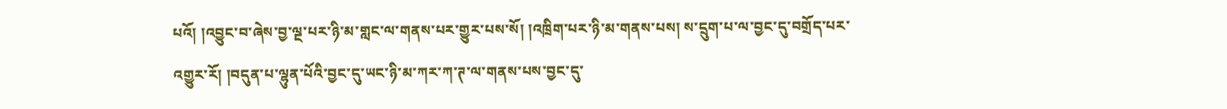པའོ། །འབྱུང་བ་ཞེས་བྱ་ལྔ་པར་ཉི་མ་གླང་ལ་གནས་པར་གྱུར་པས་སོ། །འཁྲིག་པར་ཉི་མ་གནས་པས། ས་དྲུག་པ་ལ་བྱང་དུ་བགྲོད་པར་འགྱུར་རོ། །བདུན་པ་ལྷུན་པོའི་བྱང་དུ་ཡང་ཉི་མ་ཀར་ཀ་ཊ་ལ་གནས་པས་བྱང་དུ་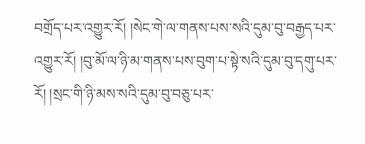བགྲོད་པར་འགྱུར་རོ། །སེང་གེ་ལ་གནས་པས་སའི་དུམ་བུ་བརྒྱད་པར་འགྱུར་རོ། །བུ་མོ་ལ་ཉི་མ་གནས་པས་བུག་པ་སྟེ་སའི་དུམ་བུ་དགུ་པར་རོ། །སྲང་གི་ཉི་མས་སའི་དུམ་བུ་བཅུ་པར་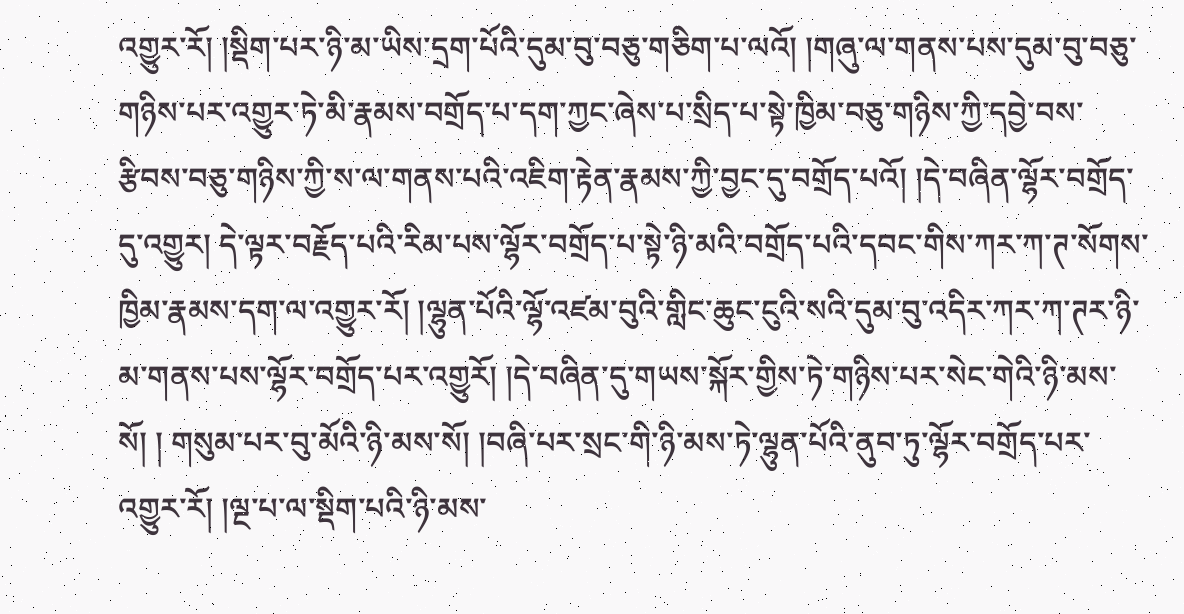འགྱུར་རོ། །སྡིག་པར་ཉི་མ་ཡིས་དྲག་པོའི་དུམ་བུ་བཅུ་གཅིག་པ་ལའོ། །གཞུ་ལ་གནས་པས་དུམ་བུ་བཅུ་གཉིས་པར་འགྱུར་ཏེ་མི་རྣམས་བགྲོད་པ་དག་ཀྱང་ཞེས་པ་སྲིད་པ་སྟེ་ཁྱིམ་བཅུ་གཉིས་ཀྱི་དབྱེ་བས་རྩིབས་བཅུ་གཉིས་ཀྱི་ས་ལ་གནས་པའི་འཇིག་རྟེན་རྣམས་ཀྱི་བྱང་དུ་བགྲོད་པའོ། །དེ་བཞིན་ལྷོར་བགྲོད་དུ་འགྱུར། དེ་ལྟར་བརྗོད་པའི་རིམ་པས་ལྷོར་བགྲོད་པ་སྟེ་ཉི་མའི་བགྲོད་པའི་དབང་གིས་ཀར་ཀ་ཊ་སོགས་ཁྱིམ་རྣམས་དག་ལ་འགྱུར་རོ། །ལྷུན་པོའི་ལྷོ་འཛམ་བུའི་གླིང་ཆུང་ངུའི་སའི་དུམ་བུ་འདིར་ཀར་ཀ་ཊར་ཉི་མ་གནས་པས་ལྷོར་བགྲོད་པར་འགྱུརོ། །དེ་བཞིན་དུ་གཡས་སྐོར་གྱིས་ཏེ་གཉིས་པར་སེང་གེའི་ཉི་མས་སོ། ། གསུམ་པར་བུ་མོའི་ཉི་མས་སོ། །བཞི་པར་སྲང་གི་ཉི་མས་ཏེ་ལྷུན་པོའི་ནུབ་ཏུ་ལྷོར་བགྲོད་པར་འགྱུར་རོ། །ལྔ་པ་ལ་སྡིག་པའི་ཉི་མས་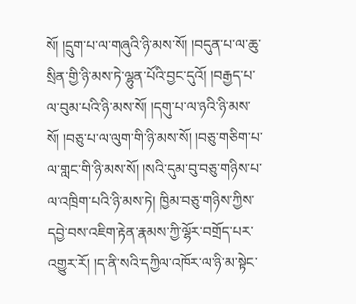སོ། །དྲུག་པ་ལ་གཞུའི་ཉི་མས་སོ། །བདུན་པ་ལ་ཆུ་སྲིན་གྱི་ཉི་མས་ཏེ་ལྷུན་པོའི་བྱང་དུའོ། །བརྒྱད་པ་ལ་བུམ་པའི་ཉི་མས་སོ། །དགུ་པ་ལ་ཉའི་ཉི་མས་སོ། །བཅུ་པ་ལ་ལུག་གི་ཉི་མས་སོ། །བཅུ་གཅིག་པ་ལ་གླང་གི་ཉི་མས་སོ། །སའི་དུམ་བུ་བཅུ་གཉིས་པ་ལ་འཁྲིག་པའི་ཉི་མས་ཏེ། ཁྱིམ་བཅུ་གཉིས་ཀྱིས་དབྱེ་བས་འཇིག་རྟེན་རྣམས་ཀྱི་ལྷོར་བགྲོད་པར་འགྱུར་རོ། །ད་ནི་སའི་དཀྱིལ་འཁོར་ལ་ཉི་མ་སྟེང་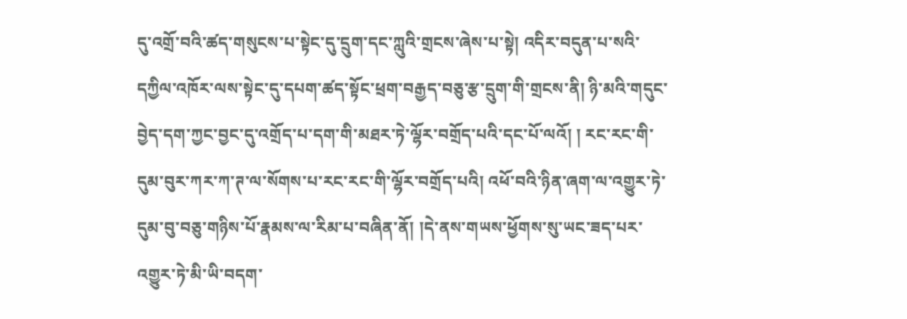དུ་འགྲོ་བའི་ཚད་གསུངས་པ་སྟེང་དུ་དྲུག་དང་ཀླུའི་གྲངས་ཞེས་པ་སྟེ། འདིར་བདུན་པ་སའི་དཀྱིལ་འཁོར་ལས་སྟེང་དུ་དཔག་ཚད་སྟོང་ཕྲག་བརྒྱད་བཅུ་རྩ་དྲུག་གི་གྲངས་ནི། ཉི་མའི་གདུང་བྱེད་དག་ཀྱང་བྱང་དུ་འགྲོད་པ་དག་གི་མཐར་ཏེ་ལྷོར་བགྲོད་པའི་དང་པོ་ལའོ། ། རང་རང་གི་དུམ་བུར་ཀར་ཀ་ཊ་ལ་སོགས་པ་རང་རང་གི་ལྷོར་བགྲོད་པའི། འཕོ་བའི་ཉིན་ཞག་ལ་འགྱུར་ཏེ་དུམ་བུ་བཅུ་གཉིས་པོ་རྣམས་ལ་རིམ་པ་བཞིན་ནོ། །དེ་ནས་གཡས་ཕྱོགས་སུ་ཡང་ཟད་པར་འགྱུར་ཏེ་མི་ཡི་བདག་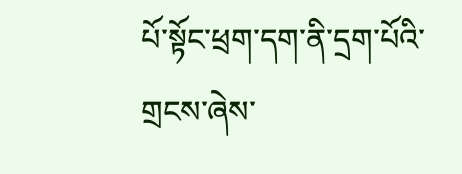པོ་སྟོང་ཕྲག་དག་ནི་དྲག་པོའི་གྲངས་ཞེས་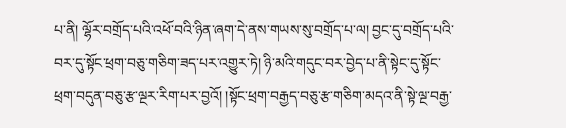པ་ནི། ལྷོར་བགྲོད་པའི་འཕོ་བའི་ཉིན་ཞག་དེ་ནས་གཡས་སུ་བགྲོད་པ་ལ། བྱང་དུ་བགྲོད་པའི་བར་དུ་སྟོང་ཕྲག་བཅུ་གཅིག་ཟད་པར་འགྱུར་ཏེ། ཉི་མའི་གདུང་བར་བྱེད་པ་ནི་སྟེང་དུ་སྟོང་ཕྲག་བདུན་བཅུ་རྩ་ལྔར་རིག་པར་བྱའོ། །སྟོང་ཕྲག་བརྒྱད་བཅུ་རྩ་གཅིག་མདའ་ནི་སྟེ་ལྔ་བརྒྱ་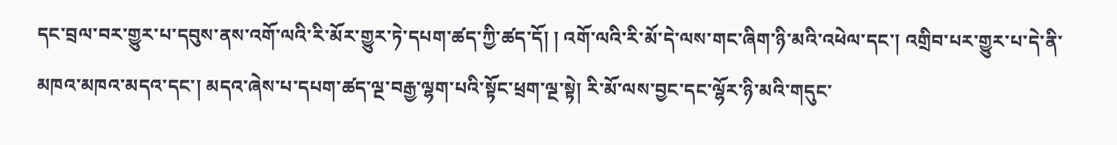དང་བྲལ་བར་གྱུར་པ་དབུས་ནས་འགོ་ལའི་རི་མོར་གྱུར་ཏེ་དཔག་ཚད་ཀྱི་ཚད་དོ། ། འགོ་ལའི་རི་མོ་དེ་ལས་གང་ཞིག་ཉི་མའི་འཕེལ་དང་། འགྲིབ་པར་གྱུར་པ་དེ་ནི་མཁའ་མཁའ་མདའ་དང་། མདའ་ཞེས་པ་དཔག་ཚད་ལྔ་བརྒྱ་ལྷག་པའི་སྟོང་ཕྲག་ལྔ་སྟེ། རི་མོ་ལས་བྱང་དང་ལྷོར་ཉི་མའི་གདུང་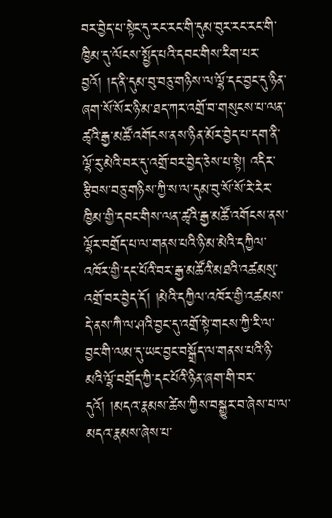བར་བྱེད་པ་སྟེང་དུ་རང་རང་གི་དུམ་བུར་རང་རང་གི་ཁྱིམ་དུ་ལོངས་སྤྱོད་པའི་དབང་གིས་རིག་པར་བྱའོ། །ད་ནི་དུམ་བུ་བཅུ་གཉིས་ལ་ལྷོ་དང་བྱང་དུ་ཉིན་ཞག་སོ་སོར་ཉི་མ་ཐད་ཀར་འགྲོ་བ་གསུངས་པ་ལན་ཚྭའི་རྒྱ་མཚོ་འགོངས་ནས་ཉིན་མོར་བྱེད་པ་དག་ནི་ལྷོ་རུ་མེའི་བར་དུ་འགྲོ་བར་བྱེད་ཅེས་པ་སྟེ། འདིར་རྩིབས་བཅུ་གཉིས་ཀྱི་ས་ལ་དུམ་བུ་སོ་སོ་རེ་རེར་ཁྱིམ་གྱི་དབང་གིས་ལན་ཚྭའི་རྒྱ་མཚོ་འགོངས་ནས་ལྷོར་བགྲོད་པ་ལ་གནས་པའི་ཉི་མ་མེའི་དཀྱིལ་འཁོར་གྱི་དང་པོའི་བར་རྒྱ་མཚོའི་མཐའི་འཚམསུ་འགྲོ་བར་བྱེད་དོ། །མེའི་དཀྱིལ་འཁོར་གྱི་འཚམས་དེ་ནས་ཀཻ་ལ་ཤའི་བྱང་དུ་འགྲོ་སྟེ་གངས་ཀྱི་རི་ལ་བྱང་གི་ལམ་དུ་ཡང་བྱང་བསྒྲོད་ལ་གནས་པའི་ཉི་མའི་ལྷོ་བགྲོད་ཀྱི་དང་པོའི་ཉིན་ཞག་གི་བར་དུའོ། །མདའ་རྣམས་ཚེས་ཀྱིས་བསྒྱུར་བ་ཞེས་པ་ལ་མདའ་རྣམས་ཞེས་པ་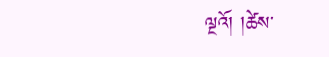ལྔའོ། །ཚེས་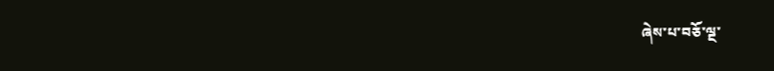ཞེས་པ་བཅོ་ལྔ་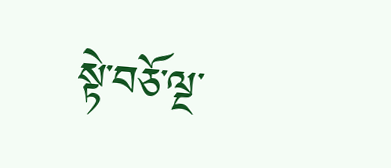སྟེ་བཅོ་ལྔ་